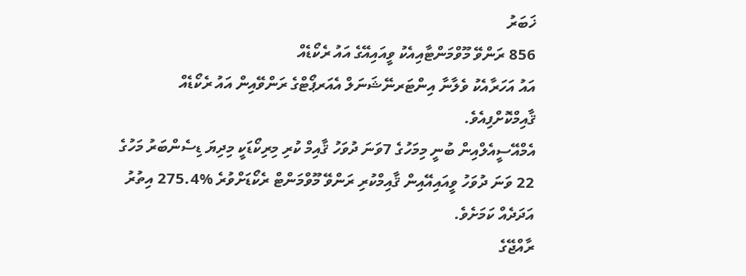ޚަބަރު
856 ރަންވޭ މޫވްމަންޓާއިއެކު ވީއައިއޭގެ އައު ރެކޯޑެއް
އައު އަހަރާއެކު ވެލާނާ އިންޓަރނޭޝަނަލް އެއަރޕޯޓްގެ ރަންވޭއިން އައު ރެކޯޑެއް ޤާއިމްކޮށްފިއެވެ.
އެމްއޭސީއެލްއިން ބުނީ މިމަހުގެ 7ވަނަ ދުވަހު ޤާއިމް ކުރި މިރިކޯޑަކީ މިދިޔަ ޑިސެންބަރު މަހުގެ 22 ވަނަ ދުވަހު ވީއައިއޭއިން ޤާއިމްކުރި ރަންވޭ މޫވްމަންޓް ރެކޯޑަށްވުރެ %275.4 އިތުރު އަދަދެއް ކަމަށެވެ.
ރާއްޖޭގެ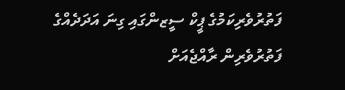ފަތުރުވެރިކަމުގެ ޕީކް ސީޒންގައި ގިނަ އަދަދެއްގެ ފަތުރުވެރިން ރާއްޖެއަށް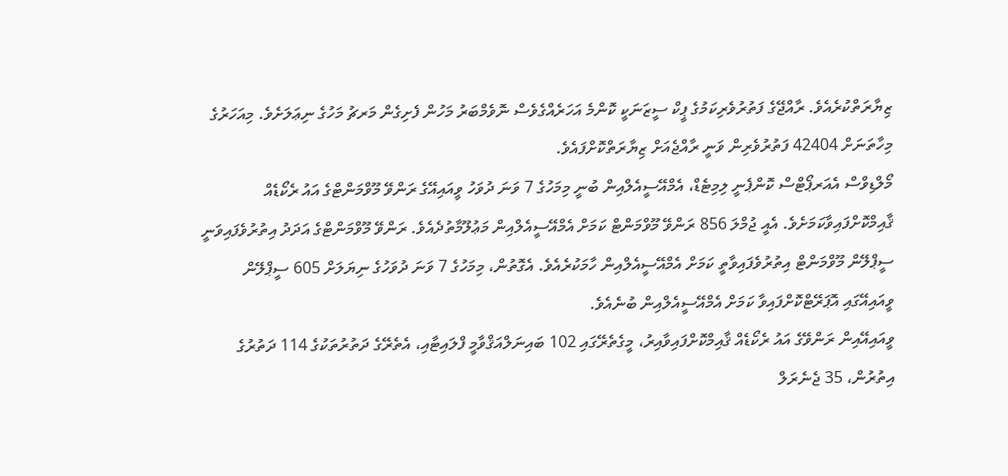ޒިޔާރަތްކުރެއެވެ. ރާއްޖޭގެ ފަތުރުވެރިކަމުގެ ޕީކް ސީޒަނަކީ ކޮންމެ އަހަރެއްގެވެސް ނޮވެމްބަރު މަހުން ފެށިގެން މަރޗު މަހުގެ ނިޢަލަށެވެ. މިއަހަރުގެ މިހާތަނަށް 42404 ފަތުރުވެރިން ވަނީ ރާއްޖެއަށް ޒިޔާރަތްކޮށްފައެވެ.
މޯލްޑިވްސް އެއަރޕޯޓްސް ކޮންޕެނީ ލިމިޓެޑް، އެމްއޭސީއެލްއިން ބުނީ މިމަހުގެ 7 ވަނަ ދުވަހު ވީއައިއޭގެ ރަންވޭ މޫވްމަންޓްގެ އައު ރެކޯޑެއް ޤާއިމްކޮށްފައިވާކަމަށެވެ. އެއީ ޖުމްލަ 856 ރަންވޭ މޫވްމަންޓް ކަމަށް އެމްއޭސީއެލްއިން މަޢުލޫމާތުދެއެވެ. ރަންވޭ މޫވްމަންޓްގެ އަދަދު އިތުރުވެފައިވަނީ ސީޕްލޭން މޫވްމަންޓް އިތުރުވެފައިވާތީ ކަމަށް އެމްއޭސީއެލްއިން ހާމަކުރެއެވެ. އެގޮތުން، މިމަހުގެ 7 ވަނަ ދުވަހުގެ ނިޔަލަށް 605 ސީޕްލޭން ވީއައިއޭގައި އޮޕަރޭޓްކޮށްފައިވާ ކަމަށް އެމްއޭސީއެލްއިން ބުނެއެވެ.
ވީއައިއޭއިން ރަންވޭގެ އައު ރެކޯޑެއް ޤާއިމްކޮށްފައިވާއިރު، މީގެތެރޭގައި 102 ބައިނަލްއަޤްވާމީ ފްލައިޓާއި، އެތެރޭގެ ދަތުރުތަކުގެ 114 ދަތުރުގެ އިތުރުން، 35 ޖެނެރަލް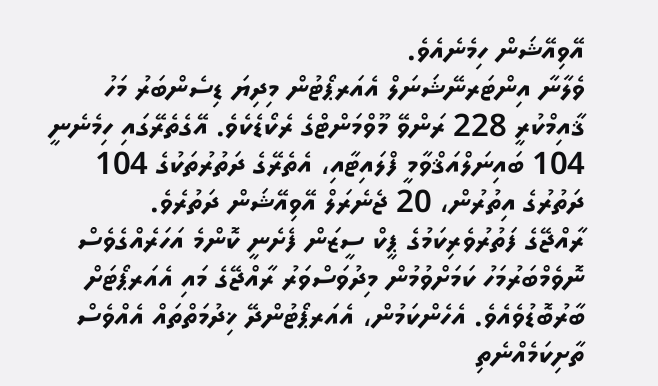އޭވިއޭޝަން ހިމެނެއެވެ.
ވެލާނާ އިންޓަރނޭޝަނަލް އެއަރޕޯޓުން މިދިޔަ ޑިސެންބަރު މަހު ޤާއިމްކުރީ 228 ރަންވޭ މޫވްމަންޓްގެ ރެކޯޑެކެވެ. އޭގެތެރޭގައި ހިމެނެނީ 104 ބައިނަލްއަޤްވާމީ ފްލައިޓާއި، އެތެރޭގެ ދަތުރުތަކުގެ 104 ދަތުރުގެ އިތުރުން، 20 ޖެނެރަލް އޭވިއޭޝަން ދަތުރެވެ.
ރާއްޖޭގެ ފަތުރުވެރިކަމުގެ ޕީކް ސީޒަން ފެށެނީ ކޮންމެ އަހަރެއްގެވެސް ނޮވެމްބަރުމަހު ކަމަށްވުމުން މިދުވަސްވަރު ރާއްޖޭގެ މައި އެއަރޕޯޓަށް ބާރުބޮޑުވެއެވެ. އެހެންކަމުން، އެއަރޕޯޓުންދޭ ޚިދުމަތްތައް އެއްވެސް ތާށިކަމެއްނެތި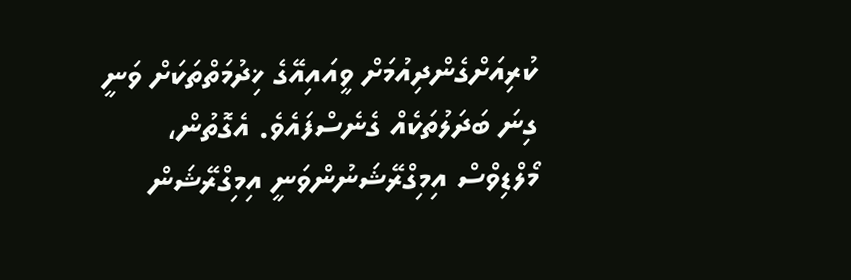ކުރިއަށްގެންދިއުމަށް ވީއައިއޭގެ ޚިދުމަތްތަކަށް ވަނީ ގިނަ ބަދަލުތަކެއް ގެނެސްފައެވެ. އެގޮތުން، މޯލްޑިވްސް އިމިގްރޭޝަނުންވަނީ އިމިގްރޭޝަން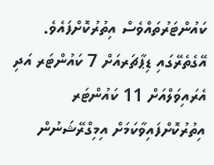ކައުންޓަރުތައްވެސް އިތުރުކޮށްފައެވެ. އޭގެތެރޭގައި ޑިޕާޗަރއަށް 7 ކައުންޓަރ އަދި އެރައިވަލްއަށް 11 ކައުންޓަރ އިތުރުކޮށްފައިވާކަމަށް އިމިގްރޭޝަނުން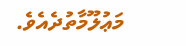މަޢުލޫމާތުދެއެވެ.